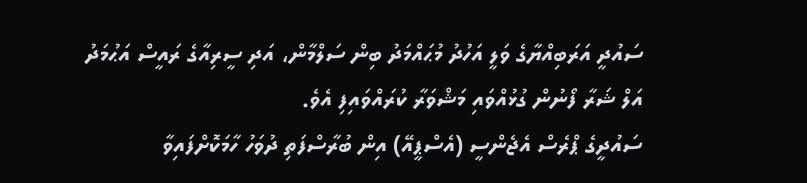ސައުދީ އަރަބިއްޔާގެ ވަލީ އަހުދު މުޙައްމަދު ބިން ސަލްމާން، އަދި ސީރިއާގެ ރައީސް އަޙުމަދު އަލް ޝަރާ ފޯނުން ގުޅުއްވައި މަޝްވަރާ ކުރައްވައިފި އެވެ.
ސައުދީގެ ޕްރެސް އެޖެންސީ (އެސްޕީއޭ) އިން ބުރާސްފަތި ދުވަހު ހާމަކޮށްފައިވާ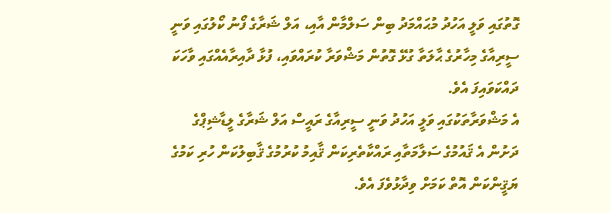ގޮތުގައި ވަލީ އަހުދު މުޙައްމަދު ބިން ސަލްމާން އާއި، އަލް ޝަރާގެ ފޯނު ކޯލުގައި ވަނީ ސީރިއާގެ މިހާރުގެ ޙާލަތާ ގުޅޭ ގޮތުން މަޝްވަރާ ކުރައްވައި، ފުޅާ ދާއިރާއެއްގައި ވާހަކަ ދައްކަވައިފަ އެވެ.
އެ މަޝްވަރާތަކުގައި ވަލީ އަހުދު ވަނީ ސީރިއާގެ ރައީސް އަލް ޝަރާގެ ލީޑާޝިޕްގެ ދަށުން އެ ޤައުމުގެ ސަލާމަތާއި ރައްކާތެރިކަން ޤާއިމު ކުރުމުގެ ޤާބިލުކަން ހުރި ކަމުގެ ޔަޤީންކަން އޮތް ކަމަށް ވިދާޅުވެފަ އެވެ.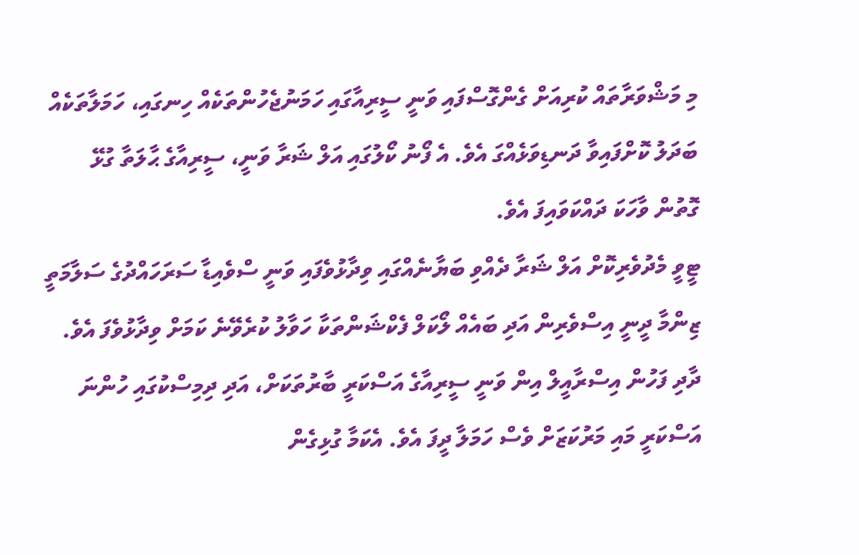މި މަޝްވަރާތައް ކުރިއަށް ގެންގޮސްފައި ވަނީ ސީރިއާގައި ހަމަނުޖެހުންތަކެއް ހިނގައި، ހަމަލާތަކެއް ބަދަލު ކޮށްފައިވާ ދަނޑިވަޅެއްގަ އެވެ. އެ ފޯނު ކޯލުގައި އަލް ޝަރާ ވަނީ، ސީރިއާގެ ޙާލަތާ ގުޅޭ ގޮތުން ވާހަކަ ދައްކަވައިފަ އެވެ.
ޓީވީ މެދުވެރިކޮށް އަލް ޝަރާ ދެއްވި ބަޔާނެއްގައި ވިދާޅުވެފައި ވަނީ ސްވެއިޑާ ސަރަހައްދުގެ ސަލާމަތީ ޒިންމާ ދީނީ އިސްވެރިން އަދި ބައެއް ލޯކަލް ފެކްޝަންތަކާ ހަވާލު ކުރެވޭނެ ކަމަށް ވިދާޅުވެފަ އެވެ.
ދާދި ފަހުން އިސްރާއީލް އިން ވަނީ ސީރިއާގެ އަސްކަރީ ބާރުތަކަށް، އަދި ދިމިސްކުގައި ހުންނަ އަސްކަރީ މައި މަރުކަޒަށް ވެސް ހަމަލާ ދީފަ އެވެ. އެކަމާ ގުޅިގެން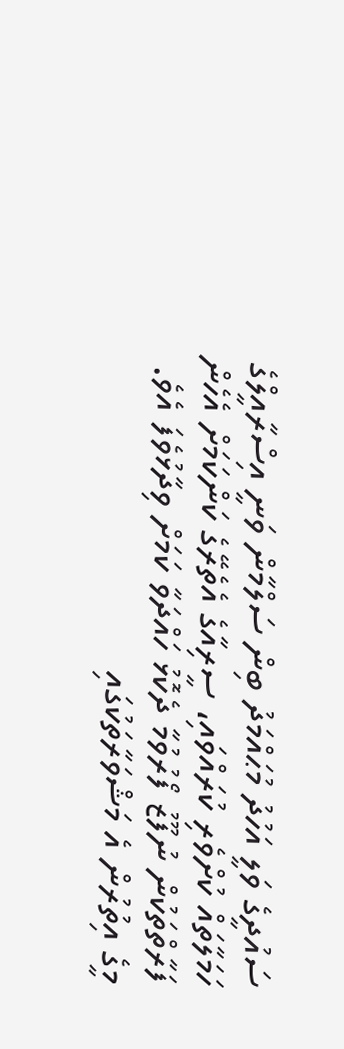ސައުދީގެ ވަލީ އަހުދު މުޙައްމަދު ބިން ސަލްމާން ވަނީ އިސްރާއީލްގެ ހަމަލާތައް ކުށްވެރި ކުރައްވައި، ސީރިއާގެ އެތެރޭގެ ކަންކަމަށް އެހެން ފަރާތްތަކުން ނުފޫޒު ފޯރުވުމާ ދެކޮޅު ހައްދަވާ ކަމަށް ވިދާޅުވެފަ އެވެ.
މީގެ އިތުރުން އެ މަޝްވަރާތަކުގައި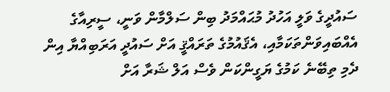ސައުދީގެ ވަލީ އަހުދު މުޙައްމަދު ބިން ސަލްމާން ވަނީ، ސީރިއާގެ އެއްބައިވަންތަކަމާއި، އެޤައުމުގެ ތަރައްޤީ އަށް ސައުދީ އަރަބިއްޔާ އިން ދެމި ތިބޭނެ ކަމުގެ ޔަގީންކަން ވެސް އަލް ޝަރާ އަށް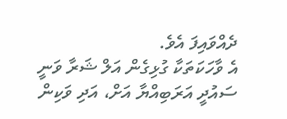ދެއްވައިފަ އެވެ.
އެ ވާހަކަތަކާ ގުޅިގެން އަލް ޝަރާ ވަނީ ސައުދީ އަރަބިއްޔާ އަށް، އަދި ވަކިން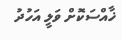ޚާއްސަކޮށް ވަލީ އަހުދު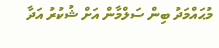މުޙައްމަދު ބިން ސަލްމާން އަށް ޝުކުރު އަދާ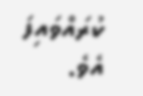ކުރައްވައިފަ އެވެ.